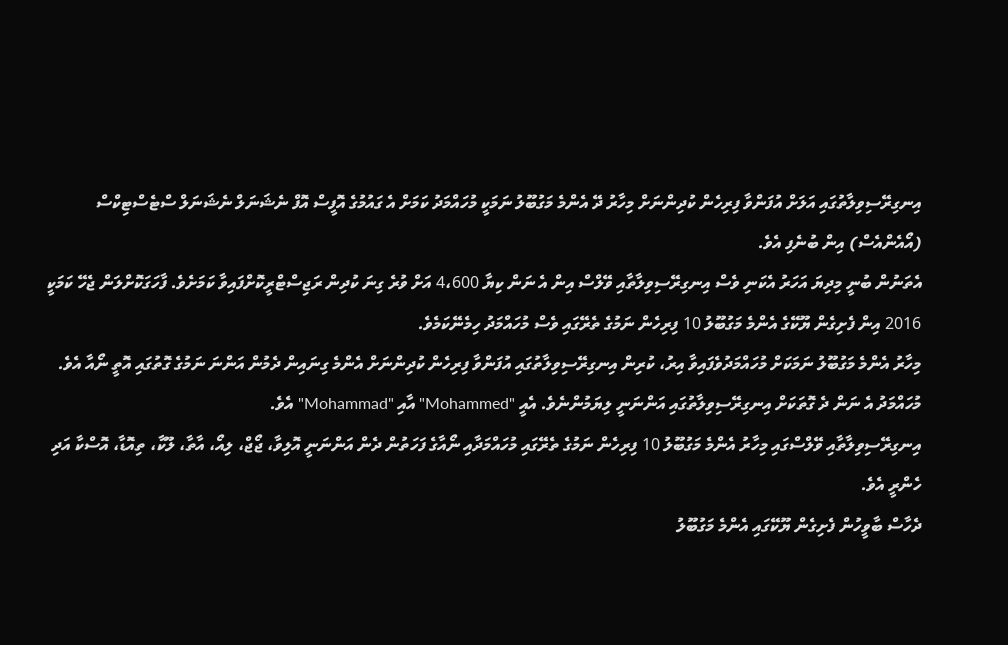އިނގިރޭސިވިލާތުގައި އަލަށް އުފަންވާ ފިރިހެން ކުދިންނަށް މިހާރު ދޭ އެންމެ މަގުބޫލު ނަމަކީ މުހައްމަދު ކަމަށް އެ ގައުމުގެ އޮފީސް އޮފް ނެޝަނަލް ނެޝަނަލް ސްޓެސްޓިކްސް (އޯއެންއެސް) އިން ބުނެފި އެވެ.
އެތަނުން ބުނީ މިދިޔަ އަހަރު އެކަނި ވެސް އިނގިރޭސިވިލާތާއި ވޭލްސް އިން އެ ނަން ކިޔާ 4،600 އަށް ވުރެ ގިނަ ކުދިން ރަޖިސްޓްރީކޮށްފައިވާ ކަމަށެވެ. ފާހަގަކޮށްލަން ޖެހޭ ކަމަކީ 2016 އިން ފެށިގެން ޔޫކޭގެ އެންމެ މަގުބޫލު 10 ފިރިހެން ނަމުގެ ތެރޭގައި ވެސް މުހައްމަދު ހިމެނޭކަމެވެ.
މިހާރު އެންމެ މަގުބޫލު ނަމަކަށް މުހައްމަދުވެފައިވާ އިރު، ކުރިން އިނގިރޭސިވިލާތުގައި އުފަންވާ ފިރިހެން ކުދިންނަށް އެންމެ ގިނައިން ދެމުން އަންނަ ނަމުގެ ގޮތުގައި އޮތީ ނޯއާ އެވެ.
މުހައްމަދު އެ ނަން ދެ ގޮތަކަށް އިނގިރޭސިވިލާތުގައި އަންނަނީ ލިޔަމުންނެވެ. އެއީ "Mohammed" އާއި "Mohammad" އެވެ.
އިނގިރޭސިވިލާތާއި ވޭލްސްގައި މިހާރު އެންމެ މަގުބޫލު 10 ފިރިހެން ނަމުގެ ތެރޭގައި މުހައްމަދާއި ނޯއާގެ ފަހަތުން ދެން އަންނަނީ އޮލިވާ، ޖޯޖް، ލިއޯ، އާތާ، ލޫކާ، ތިއޮޑާ، އޮސްކާ އަދި ހެންރީ އެވެ.
ދެހާސް ބާވީހުން ފެށިގެން ޔޫކޭގައި އެންމެ މަގުބޫލު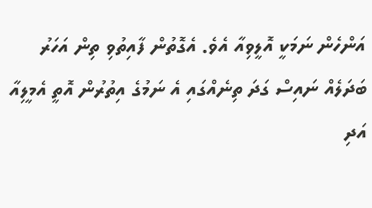އަންހެން ނަމަކީ އޮލީވިއާ އެވެ. އެގޮތުން ފާއިތުވި ތިން އަހަރު ބަދަލެއް ނައިސް ގަދަ ތިނެއްގައި އެ ނަމުގެ އިތުރުން އޮތީ އެމީލިއާ އަދި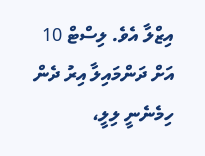އިޒްލާ އެވެ. ލިސްޓް 10 އަށް ދަންމައިލާ އިރު ދެން ހިމެނެނީ ލިލީ،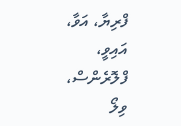ފްރިޔާ، އަވާ، އައިވީ، ފްލޮރެންސް، ވިލޯ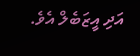އަދި އީޒަބެލް އެވެ.